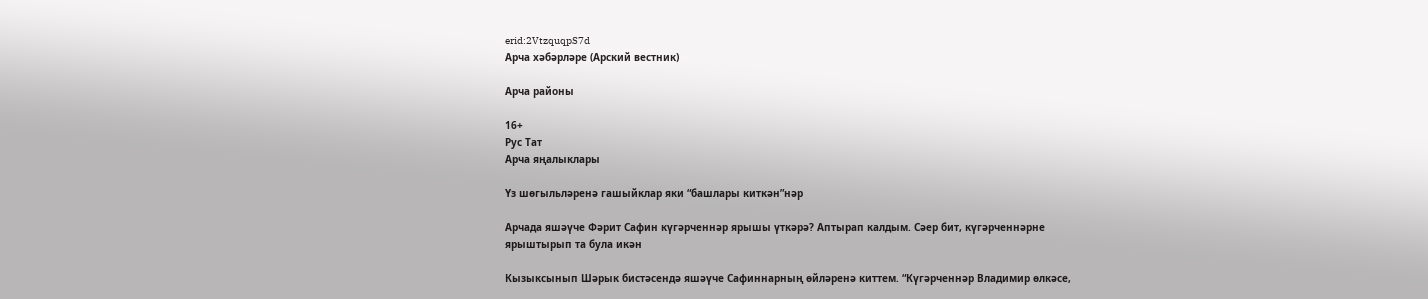erid:2VtzquqpS7d
Арча хәбәрләре (Арский вестник)

Арча районы

16+
Рус Тат
Арча яңалыклары

Үз шөгыльләренә гашыйклар яки “башлары киткән”нәр

Арчада яшәүче Фәрит Сафин күгәрченнәр ярышы үткәрә? Аптырап калдым. Сәер бит, күгәрченнәрне ярыштырып та була икән

Кызыксынып Шәрык бистәсендә яшәүче Сафиннарның өйләренә киттем. “Күгәрченнәр Владимир өлкәсе,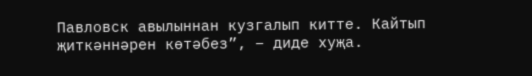Павловск авылыннан кузгалып китте. Кайтып җиткәннәрен көтәбез”, – диде хуҗа.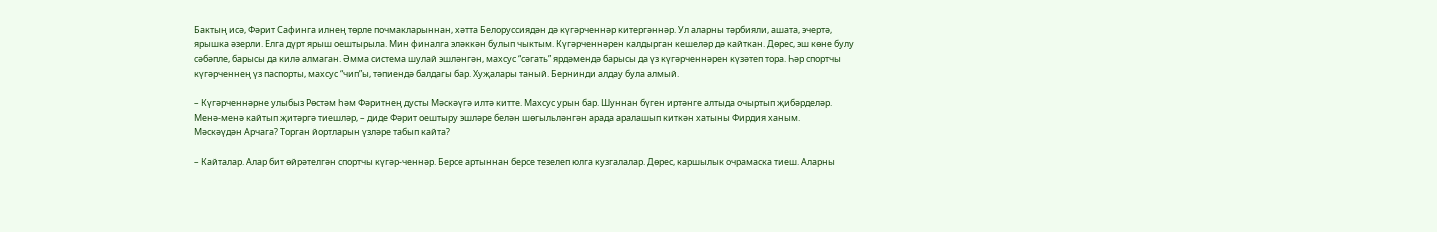Бактың исә, Фәрит Сафинга илнең төрле почмакларыннан, хәтта Белоруссиядән дә күгәрченнәр китергәннәр. Ул аларны тәрбияли, ашата, эчертә, ярышка әзерли. Елга дүрт ярыш оештырыла. Мин финалга эләккән булып чыктым. Күгәрченнәрен калдырган кешеләр дә кайткан. Дөрес, эш көне булу сәбәпле, барысы да килә алмаган. Әмма система шулай эшләнгән, махсус “сәгать” ярдәмендә барысы да үз күгәрченнәрен күзәтеп тора. Һәр спортчы күгәрченнең үз паспорты, махсус “чип”ы, тәпиендә балдагы бар. Хуҗалары таный. Бернинди алдау була алмый.

– Күгәрченнәрне улыбыз Рөстәм һәм Фәритнең дусты Мәскәүгә илтә китте. Махсус урын бар. Шуннан бүген иртәнге алтыда очыртып җибәрделәр. Менә-менә кайтып җитәргә тиешләр, – диде Фәрит оештыру эшләре белән шөгыльләнгән арада аралашып киткән хатыны Фирдия ханым.
Мәскәүдән Арчага? Торган йортларын үзләре табып кайта?

– Кайталар. Алар бит өйрәтелгән спортчы күгәр-ченнәр. Берсе артыннан берсе тезелеп юлга кузгалалар. Дөрес, каршылык очрамаска тиеш. Аларны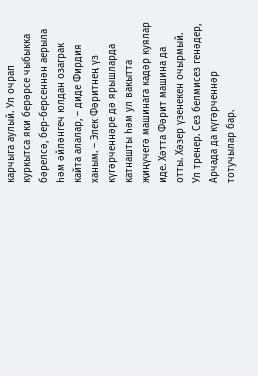карчыга аулый. Ул очрап куркытса яки берәрсе чыбыкка бәрелсә, бер-берсеннән аерыла һәм әйләнгеч юлдан озаграк кайта алалар, – диде Фирдия ханым. – Элек Фәритнең үз күгәрченнәре дә ярышларда катнашты һәм ул вакытта җиңүчегә машинага кадәр куялар иде. Хәтта Фәрит машина да отты. Хәзер үзенекен очырмый. Ул тренер. Сез белмисез генәдер, Арчада да күгәрченнәр тотучылар бар.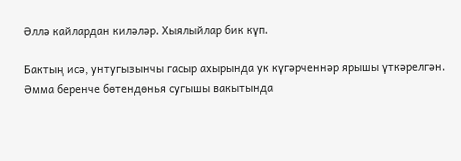Әллә кайлардан киләләр. Хыялыйлар бик күп.

Бактың исә, унтугызынчы гасыр ахырында ук күгәрченнәр ярышы үткәрелгән. Әмма беренче бөтендөнья сугышы вакытында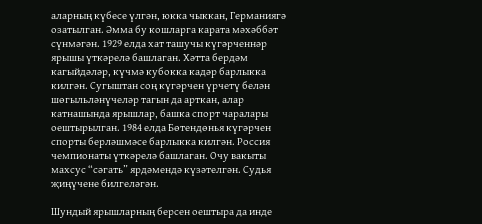аларның күбесе үлгән, юкка чыккан, Германиягә озатылган. Әмма бу кошларга карата мәхәббәт сүнмәгән. 1929 елда хат ташучы күгәрченнәр ярышы үткәрелә башлаган. Хәтта бердәм кагыйдәләр, күчмә кубокка кадәр барлыкка килгән. Сугыштан соң күгәрчен үрчетү белән шөгыльләнүчеләр тагын да арткан, алар катнашында ярышлар, башка спорт чаралары оештырылган. 1984 елда Бөтендөнья күгәрчен спорты берләшмәсе барлыкка килгән. Россия чемпионаты үткәрелә башлаган. Очу вакыты махсус “сәгать” ярдәмендә күзәтелгән. Судья җиңүчене билгеләгән.

Шундый ярышларның берсен оештыра да инде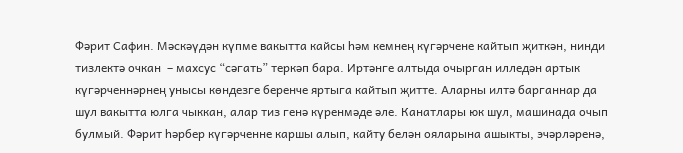Фәрит Сафин. Мәскәүдән күпме вакытта кайсы һәм кемнең күгәрчене кайтып җиткән, нинди тизлектә очкан  – махсус “сәгать” теркәп бара. Иртәнге алтыда очырган илледән артык күгәрченнәрнең унысы көндезге беренче яртыга кайтып җитте. Аларны илтә барганнар да шул вакытта юлга чыккан, алар тиз генә күренмәде әле. Канатлары юк шул, машинада очып булмый. Фәрит һәрбер күгәрченне каршы алып, кайту белән ояларына ашыкты, эчәрләренә,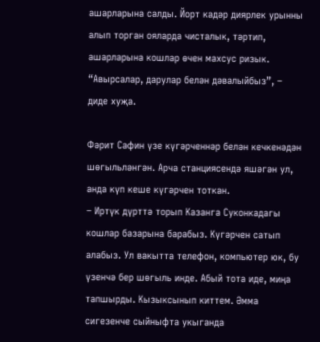ашарларына салды. Йорт кадәр диярлек урынны алып торган ояларда чисталык, тәртип, ашарларына кошлар өчен махсус ризык. “Авырсалар, дарулар белән дәвалыйбыз”, – диде хуҗа.

Фәрит Сафин үзе күгәрченнәр белән кечкенәдән шөгыльләнгән. Арча станциясендә яшәгән ул, анда күп кеше күгәрчен тоткан.
– Иртүк дүрттә торып Казанга Суконкадагы кошлар базарына барабыз. Күгәрчен сатып алабыз. Ул вакытта телефон, компьютер юк, бу үзенчә бер шөгыль инде. Абый тота иде, миңа тапшырды. Кызыксынып киттем. Әмма сигезенче сыйныфта укыганда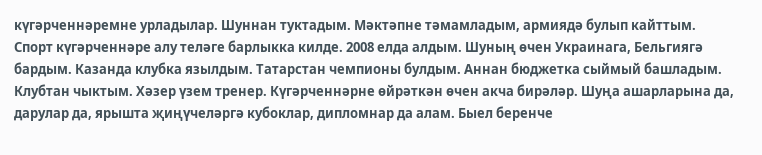күгәрченнәремне урладылар. Шуннан туктадым. Мәктәпне тәмамладым, армиядә булып кайттым. Спорт күгәрченнәре алу теләге барлыкка килде. 2008 елда алдым. Шуның өчен Украинага, Бельгиягә бардым. Казанда клубка язылдым. Татарстан чемпионы булдым. Аннан бюджетка сыймый башладым. Клубтан чыктым. Хәзер үзем тренер. Күгәрченнәрне өйрәткән өчен акча бирәләр. Шуңа ашарларына да, дарулар да, ярышта җиңүчеләргә кубоклар, дипломнар да алам. Быел беренче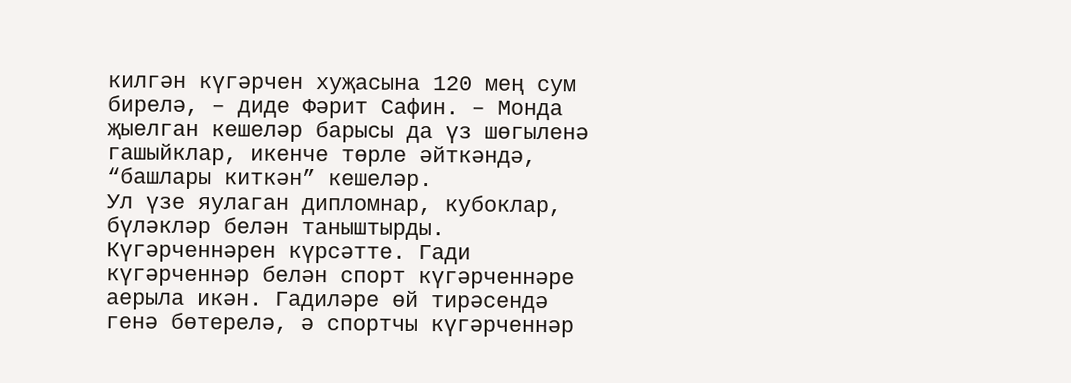килгән күгәрчен хуҗасына 120 мең сум бирелә, – диде Фәрит Сафин. – Монда җыелган кешеләр барысы да үз шөгыленә гашыйклар, икенче төрле әйткәндә, “башлары киткән” кешеләр.
Ул үзе яулаган дипломнар, кубоклар, бүләкләр белән таныштырды. Күгәрченнәрен күрсәтте. Гади күгәрченнәр белән спорт күгәрченнәре аерыла икән. Гадиләре өй тирәсендә генә бөтерелә, ә спортчы күгәрченнәр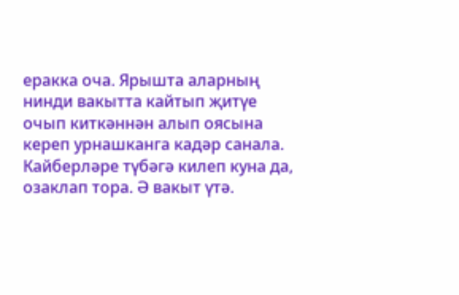еракка оча. Ярышта аларның нинди вакытта кайтып җитүе очып киткәннән алып оясына кереп урнашканга кадәр санала. Кайберләре түбәгә килеп куна да, озаклап тора. Ә вакыт үтә.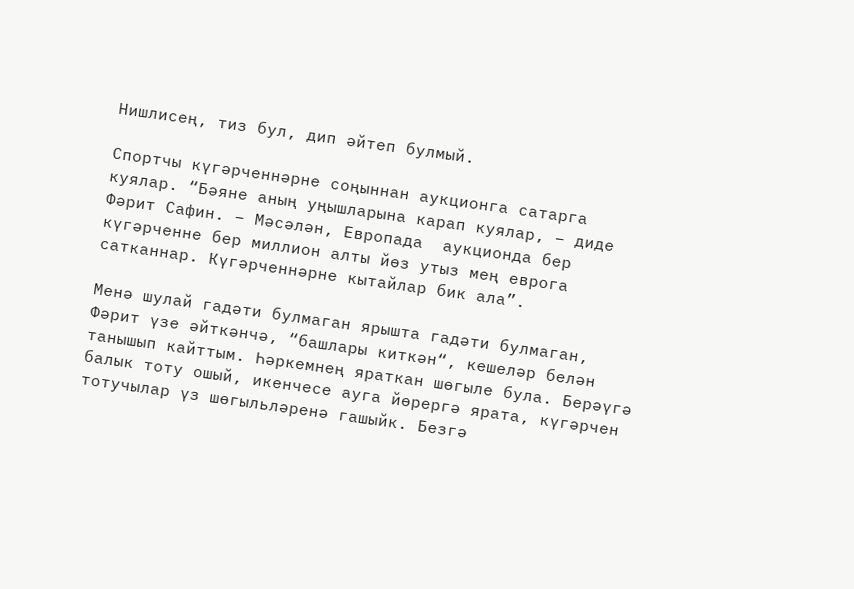Нишлисең, тиз бул, дип әйтеп булмый.

Спортчы күгәрченнәрне соңыннан аукционга сатарга куялар. “Бәяне аның уңышларына карап куялар, – диде Фәрит Сафин. – Мәсәлән, Европада  аукционда бер күгәрченне бер миллион алты йөз утыз мең еврога сатканнар. Күгәрченнәрне кытайлар бик ала”.

Менә шулай гадәти булмаган ярышта гадәти булмаган, Фәрит үзе әйткәнчә, “башлары киткән“, кешеләр белән танышып кайттым. Һәркемнең яраткан шөгыле була. Берәүгә балык тоту ошый, икенчесе ауга йөрергә ярата, күгәрчен тотучылар үз шөгыльләренә гашыйк. Безгә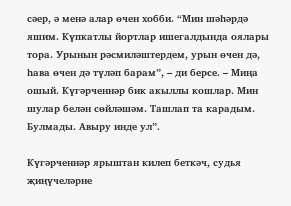сәер, ә менә алар өчен хобби. “Мин шәһәрдә яшим. Күпкатлы йортлар ишегалдында оялары тора. Урынын рәсмиләштердем, урын өчен дә, һава өчен дә түләп барам”, – ди берсе. – Миңа ошый. Күгәрченнәр бик акыллы кошлар. Мин шулар белән сөйләшәм. Ташлап та карадым. Булмады. Авыру инде ул”.

Күгәрченнәр ярыштан килеп беткәч, судья җиңүчеләрне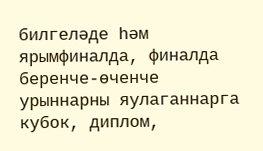билгеләде һәм ярымфиналда, финалда беренче-өченче урыннарны яулаганнарга кубок, диплом,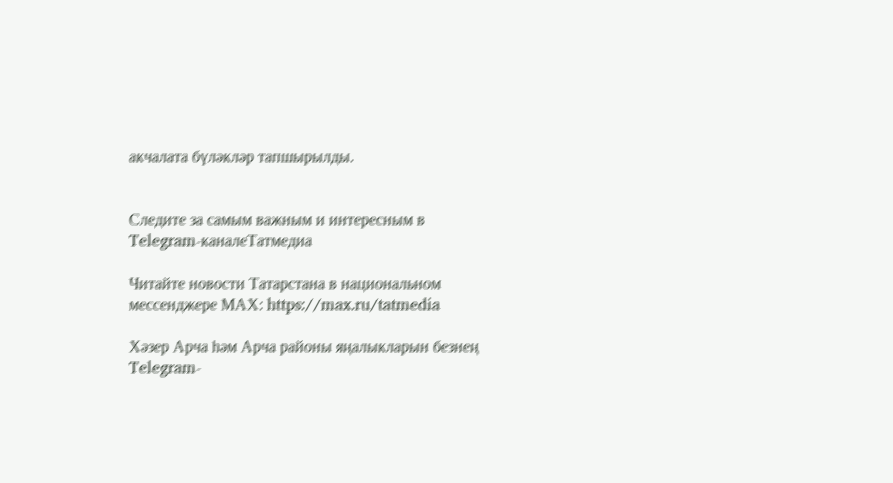акчалата бүләкләр тапшырылды.


Следите за самым важным и интересным в Telegram-каналеТатмедиа

Читайте новости Татарстана в национальном мессенджере MАХ: https://max.ru/tatmedia

Хәзер Арча һәм Арча районы яңалыкларын безнең Telegram-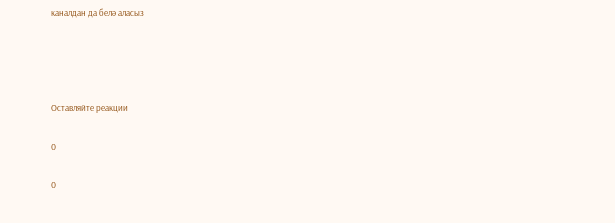каналдан да белә аласыз




Оставляйте реакции

0

0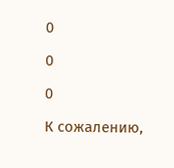0

0

0

К сожалению,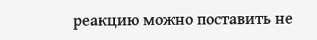реакцию можно поставить не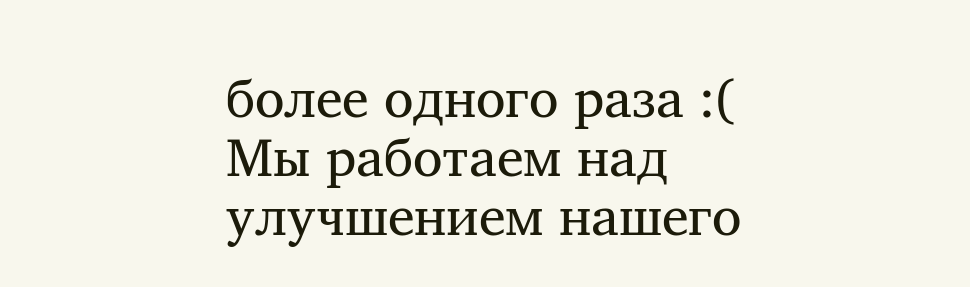более одного раза :(
Мы работаем над улучшением нашего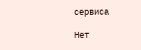сервиса

Нет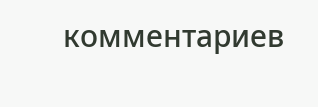комментариев